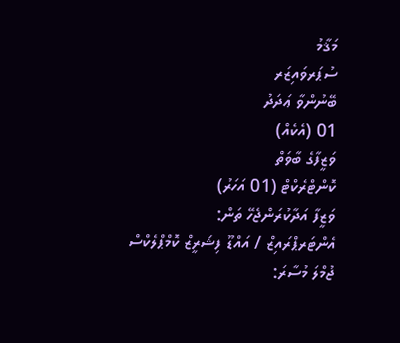މަޤާމު
ސުޕަރވައިޒަރ
ބޭނުންވާ ޢަދަދު
01 (އެކެއް)
ވަޒީފާގެ ބާވަތް
ކޮންޓްރެކްޓް (01 އަހަރު)
ވަޒީފާ އަދާކުރަންޖެހޭ ތަން:
އެންޓަރޕްރައިޒް / އައްޑޫ ފިޝަރީޒް ކޮމްޕްލެކްސް
ޖުމްލަ މުސާރަ: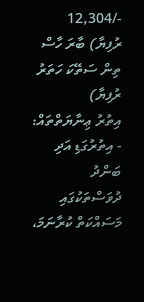-/12,304 ރުފިޔާ) ބާރަ ހާސް ތިން ސަތޭކަ ހަތަރު ރުފިޔާ)
އިތުރު ޢިނާޔަތްތައް:
- އިތުރުގަޑި އަދި ބަންދު ދުވަސްތަކުގައި މަސައްކަތް ކުރާނަމަ،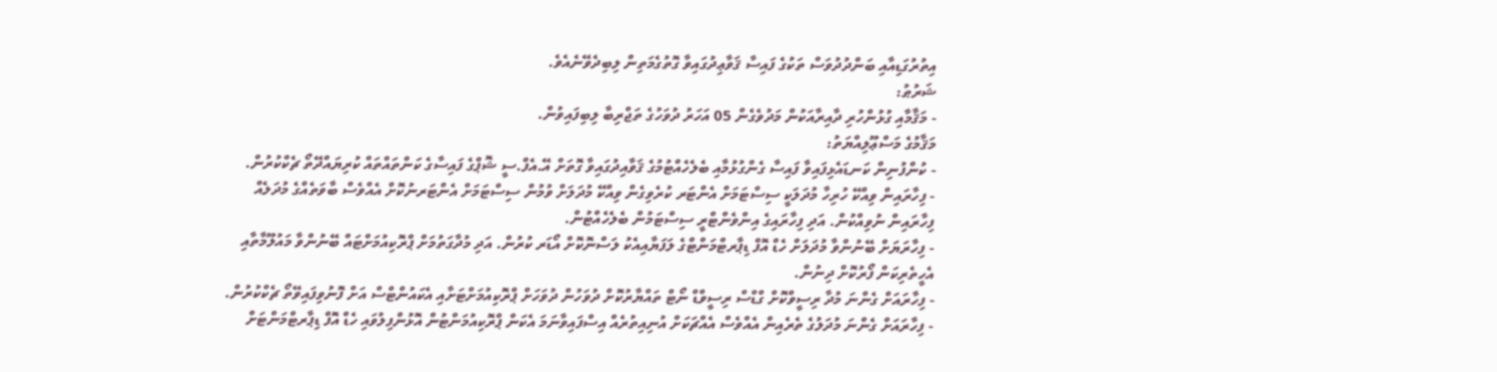އިތުރުގަޑިއާއި ބަންދުދުވަސް ތަކުގެ ފައިސާ ޤަވާޢިދުގައިވާ ގޮތުގެމަތިން ލިބިދެވޭނެއެވެ.
ޝަރުޠު:
- މަޤާމާއި ގުޅުންހުރި ދާއިރާއަކުން މަދުވެގެން 05 އަހަރު ދުވަހުގެ ތަޖްރިބާ ލިބިފައިވުން.
މަޤާމުގެ މަސްޢޫލިއްޔަތު:
- ކުންފުނިން ކަނޑައެޅިފައިވާ ފައިސާ ގެންގުޅުމާއި ބެލެހެއްޓުމުގެ ޤަވާއިދުގައިވާ ގޮތަށް އޭ.އެފް.ސީ ޝޮޕްގެ ފައިސާގެ ކަންތައްތައް ކުރިޔައްދޭތޯ ޗެކްކުރުން.
- ފިހާރައިން ވިއްކޭ ހުރިހާ މުދަލަކީ ސިސްޓަމަށް އެންޓަރ ކުރެވިގެން ވިއްކޭ މުދަލަށް ވުމުން ސިސްޓަމަށް އެންޓަރނުކޮށް އެއްވެސް ބާވަތެއްގެ މުދަލެއް ފިހާރައިން ނުވިއްކުން. އަދި ފިހާރައިގެ އިންވެންޓްރީ ސިސްޓަމުން ބެލެހެއްޓުން.
- ފިހާރަޔަށް ބޭނުންވާ މުދަލަށް ހެޑް އޮފް ޑިޕާރޓްމަންޓްގެ ލަފަޔާއިއެކު ލަސްނޮކޮށް އޯޑަރ ކުރުން. އަދި މުދާގަތުމަށް ޕްރޮކިއުމަށްޓައް ބޭނުންވާ މައުލޫމާތާއި އެހީތެރިކަން ފޯރުކޮށް ދިނުން.
- ފިހާރައަށް ގެންނަ މުދާ ރިސީވްކޮށް ގްޑްސް ރިސީވްޑް ނޯޓް ތައްޔާރުކޮށް ދުވަހުން ދުވަހަށް ޕްރޮކިއުމަށްޓަށާއި އެކައުންޓްސް އަށް ފޮނުވިފައިވޭތޯ ޗެކްކުރުން.
- ފިހާރައަށް ގެންނަ މުދަލުގެ ތެރެއިން އެއްވެސް އެއްޗަކަށް އުނިއިތުރެއް އިސްފައިވާނަމަ އެކަން ޕްރޮކިއުމަންޓުން އޮޅުންފިލުވައި ހެޑް އޮފް ޑިޕާރޓްމަންޓަށް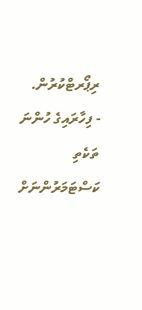ރިޕޯރޓްކުރުން.
- ފިހާރައިގެ ހުންނަ ތަކެތި ކަސްޓަމަރުންނަށް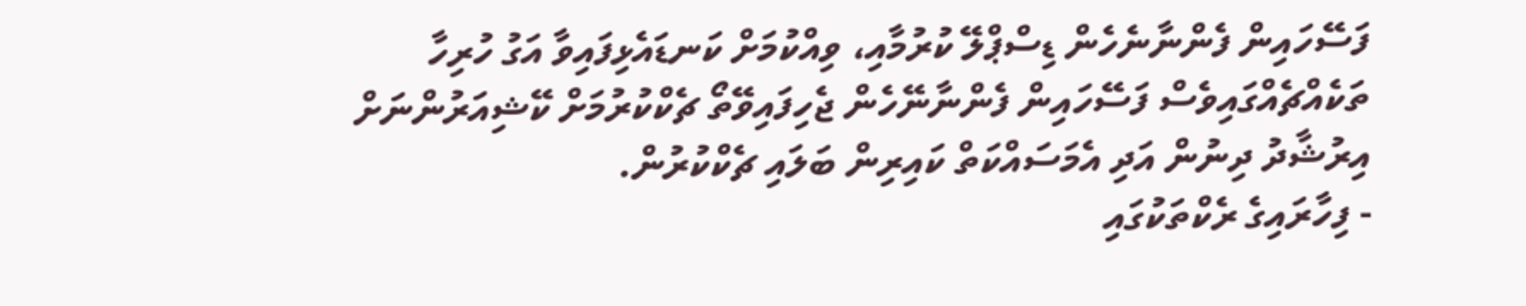ފަސޭހައިން ފެންނާނެހެން ޑިސްޕްލޭ ކުރުމާއި، ވިއްކުމަށް ކަނޑައެޅިފައިވާ އަގު ހުރިހާ ތަކެއްޗެއްގައިވެސް ފަސޭހައިން ފެންނާނޭހެން ޖެހިފައިވޭތޯ ޗެކްކުރުމަށް ކޭޝިއަރުންނަށް އިރުޝާދު ދިނުން އަދި އެމަސައްކަތް ކައިރިން ބަލައި ޗެކްކުރުން.
- ފިހާރައިގެ ރެކްތަކުގައި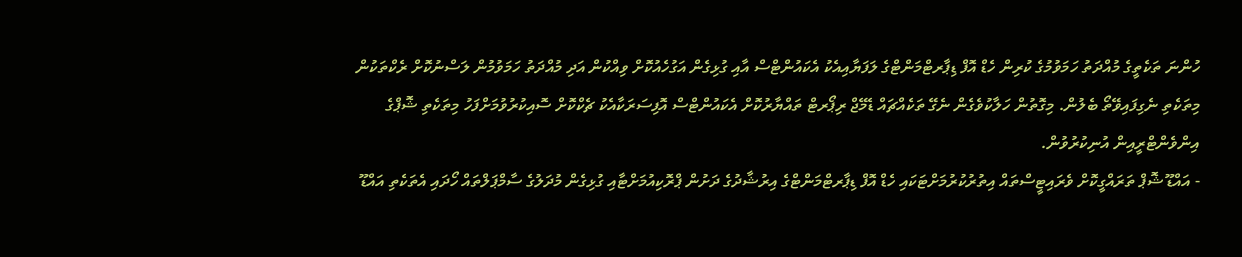ހުންނަ ތަކެތީގެ މުއްދަތު ހަމަވުމުގެ ކުރިން ހެޑް އޮފް ޑިޕާރޓްމަންޓްގެ ލަފަޔާއިއެކު އެކައުންޓްސް އާއި ގުޅިގެން އަގުހެއުކޮށް ވިއްކުން އަދި މުއްދަތު ހަމަވުމުން ލަސްނުކޮށް ރެކްތަކުން މިތަކެތި ނެގިފައިވޭތޯ ބެލުން. މިގޮތުން ހަލާކުވެގެން ނެގޭ ތަކެއްޗައް ޑެމޭޖް ރިޕޯރޓް ތައްޔާރުކޮށް އެކައުންޓްސް އޮފިސަރަކާއެކު ޗެކްކޮށް ސޮއިކުރުވުމަށްފަހު މިތަކެތި ޝޮޕްގެ އިންވެންޓްރީއިން އުނިކުރުވުން.
- އައްޑޫ ޝޮޕް ތަރައްގީކޮށް ވެރައިޓީސްތައް އިތުރުކުރުމަށްޓަކައި ހެޑް އޮފް ޑިޕާރޓްމަންޓްގެ އިރުޝާދުގެ ދަށުން ޕްރޮކިއުމަށްޓާއި ގުޅިގެން މުދަލުގެ ސާމްޕަލްތައް ހޯދައި އެތަކެތި އައްޑޫ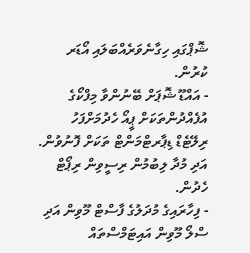ޝޮޕްގައި ހިގާނެވަރެއްބަލައި އޯޑަރ ކުރުން.
- އައްޑޫ ޝޮޕަށް ބޭނުންވާ މިފްކޯގެ އުފެއްދުންތަކަށް ޕީއޯ ހެދުމަށްފަހު ރިލޭޓެޑް ޑިޕާރޓްމަންޓް ތަކަށް ފޮނުވުން. އަދި މުދާ ލިބުމުން ރިސީވިން ރިޕޯޓް ހެދުން.
- ފިހާރައިގެ މުދަލުގެ ފާސްޓް މޫވިން އަދި ސްލޯ މޫވިން އައިޓަމްސްތައް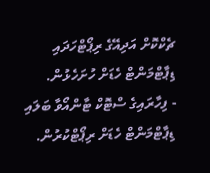ޗެކްކޮށް އަދިއޭގެ ރިޕޯޓްހަދައި ޑިޕާޓްމަންޓް ހެޑަށް ހުށަހެޅުން.
- ފިހާރައިގެ ސްޓޮކް ޓާންއޯވާ ބަލައި ޑިޕާޓްމަންޓް ހެޑަށް ރިޕޯޓްކުރުން.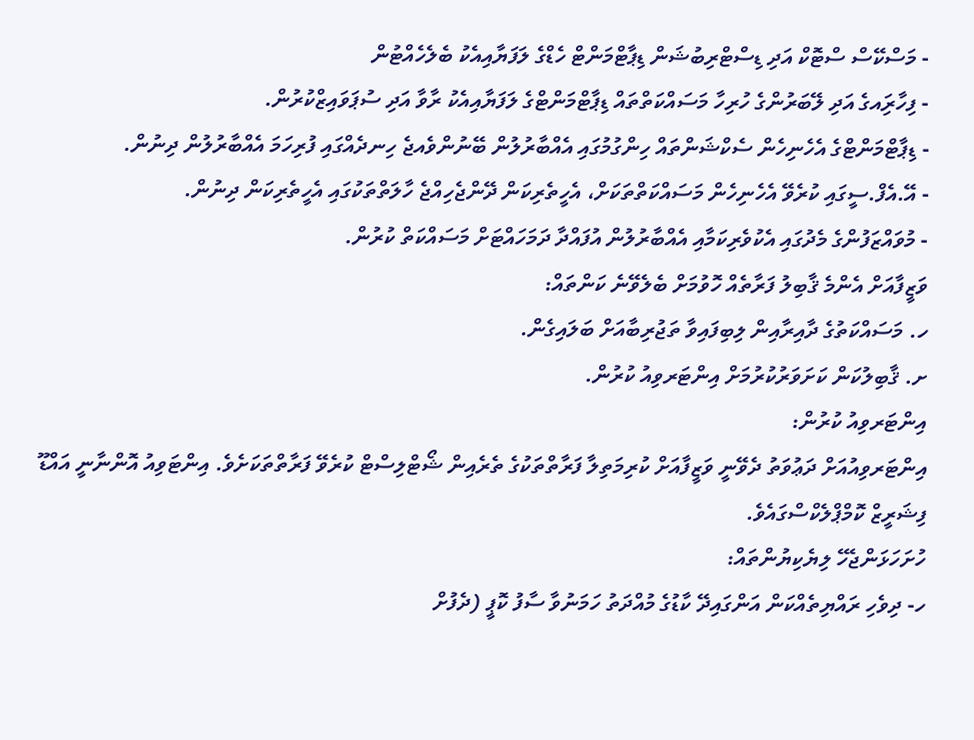- މަސްކޭސް ސްޓޮކް އަދި ޑިސްޓްރިބުޝަން ޑިޕާޓްމަންޓް ހެޑްގެ ލަފަޔާއިއެކު ބެލެހެއްޓުން
- ފިހާރަިއގެ އަދި ލޭބަރުންގެ ހުރިހާ މަސައްކަތްތައް ޑިޕާޓްމަންޓްގެ ލަފަޔާއިއެކު ރާވާ އަދި ސުޕަވައިޒްކުރުން.
- ޑިޕާޓްމަންޓްގެ އެހެނިހެން ސެކްޝަންތައް ހިންގުމުގައި އެއްބާރުލުން ބޭނުންވެއޖެ ހިނދެއްގައި ފުރިހަމަ އެއްބާރުލުން ދިނުން.
- އޭ.އެފް.ސީގައި ކުރެވޭ އެހެނިހެން މަސައްކަތްތަކަށް، އެހީތެރިކަން ދޭންޖެހިއްޖެ ހާލަތްތަކުގައި އެހީތެރިކަން ދިނުން.
- މުވައްޒަފުންގެ މެދުގައި އެކުވެރިކަމާއި އެއްބާރުލުން އުފައްދާ ދަމަހައްޓަށް މަސައްކަތް ކުރުން.
ވަޒީފާއަށް އެންމެ ޤާބިލު ފަރާތެއް ހޮވުމަށް ބެލެވޭނެ ކަންތައް:
ހ. މަސައްކަތުގެ ދާއިރާއިން ލިބިފައިވާ ތަޖުރިބާއަށް ބަލައިގެން.
ށ. ޤާބިލުކަން ކަށަވަރުކުރުމަށް އިންޓަރވިއު ކުރުން.
އިންޓަރވިއު ކުރުން:
އިންޓަރވިއުއަށް ދަޢުވަތު ދެވޭނީ ވަޒީފާއަށް ކުރިމަތިލާ ފަރާތްތަކުގެ ތެރެއިން ޝޯޓްލިސްޓް ކުރެވޭ ފަރާތްތަކަށެވެ. އިންޓަވިއު އޮންނާނީ އައްޑޫ ފިޝަރީޒް ކޮމްޕްލެކްސްގައެވެ.
ހުށަހަޅަންޖެހޭ ލިޔެކިޔުންތައް:
ހ- ދިވެހި ރައްޔިތެއްކަން އަންގައިދޭ ކާޑުގެ މުއްދަތު ހަމަނުވާ ސާފު ކޮޕީ (ދެފުށް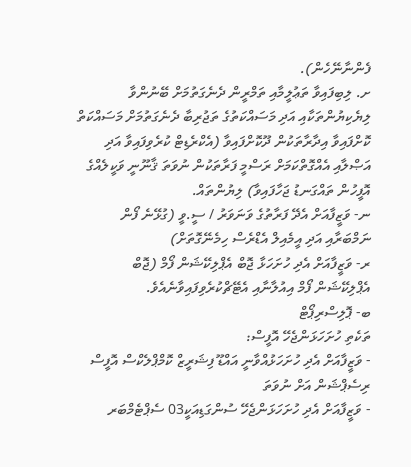ފެންނާނޭހެން).
ށ. ލިބިފައިވާ ތަޢުލީމާއި ތަމްރީން ދެނެގަތުމަށް ބޭނުންވާ ލިޔެކިޔުންތަކާއި އަދި މަސައްކަތުގެ ތަޖުރިބާ ދެނެގަތުމަށް މަސައްކަތް ކޮށްފައިވާ އިދާރާތަކުން ދޫކޮށްފައިވާ (އެކްރެޑިޓް ކުރެވިފައިވާ އަދި އަޞްލާއި އެއްގޮތްކަމަށް ރަސްމީ ފަރާތަކުން ނުވަތަ ޤާނޫނީ ވަކީލެއްގެ އޮފީހުން ތައްގަނޑު ޖަހާފައިވާ) ލިޔުންތައް.
ނ- ވަޒީފާއަށް އެދޭ ފަރާތުގެ ވަނަވަރު / ސީ.ވީ (ގުޅޭނެ ފޯން ނަމްބަރާއި އަދި އީމެއިލް އެޑްރެސް ހިމެނޭގޮތަށް)
ރ- ވަޒީފާއަށް އެދި ހުށަހަޅާ ޖޮބް އެޕްލިކޭޝަން ފޯމް (ޖޮބް އެޕްލިކޭޝަން ފޯމް އިއުލާނާއި އެޓޭޗްކުރެވިފައިވާނެއެވެ.
ބ- ޕޮލިސްރިޕޯޓް
ތަކެތި ހުށަހަޅަންޖެހޭ އޮފީސް:
- ވަޒީފާއަށް އެދި ހުށަހަޅުއްވާނީ އައްޑޫ ފިޝަރީޒް ކޮމްޕްލެކްސް އޮފީސް ރިސެޕްޝަން އަށް ނުވަތަ
- ވަޒީފާއަށް އެދި ހުށަހަޅަންޖެހޭ ސުންގަޑިއަކީ03 ސެޕްޓެމްބަރ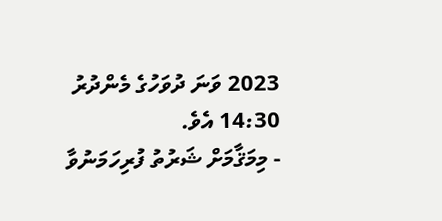2023 ވަނަ ދުވަހުގެ މެންދުރު 14:30 އެވެ.
- މިމަޤާމަށް ޝަރުތު ފުރިހަމަނުވާ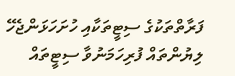ފަރާތްތަކުގެ ސިޓީތަކާއި ހުށަހަޅަންޖެހޭ ލިޔުންތައް ފުރިހަމަނުވާ ސިޓީތައް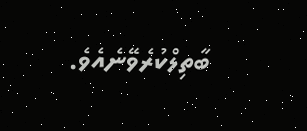ބާތިލްކުރެވޭނެއެވެ.